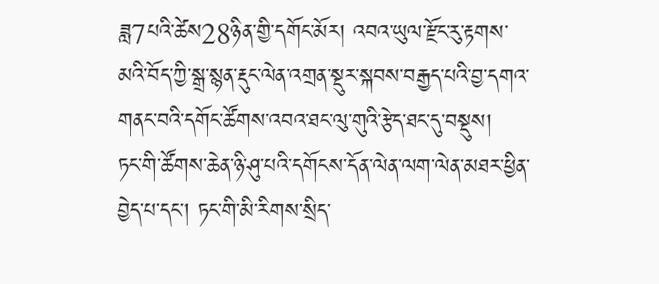ཟླ7པའི་ཚེས28ཉིན་གྱི་དགོང་མོར། འབའ་ཡུལ་རྫོང་རུ་རྟགས་མའི་བོད་ཀྱི་སྒྲ་སྙན་རྡུང་ལེན་འགྲན་སྡུར་སྐབས་བརྒྱད་པའི་བྱ་དགའ་གནང་བའི་དགོང་ཚོགས་འབའ་ཐང་ལུ་གུའི་རྩེད་ཐང་དུ་བསྡུས།
ཏང་གི་ཚོགས་ཆེན་ཉི་ཤུ་པའི་དགོངས་དོན་ལེན་ལག་ལེན་མཐར་ཕྱིན་བྱེད་པ་དང་། ཏང་གི་མི་རིགས་སྲིད་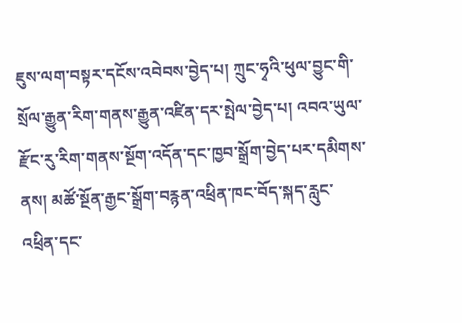ཇུས་ལག་བསྟར་དངོས་འབེབས་བྱེད་པ། ཀྲུང་ཧྭའི་ཕུལ་བྱུང་གི་སྲོལ་རྒྱུན་རིག་གནས་རྒྱུན་འཛིན་དར་སྤེལ་བྱེད་པ། འབའ་ཡུལ་རྫོང་རུ་རིག་གནས་སྔོག་འདོན་དང་ཁྱབ་སྒྲོག་བྱེད་པར་དམིགས་ནས། མཚོ་སྔོན་རྒྱང་སྒྲོག་བརྙན་འཕྲིན་ཁང་བོད་སྐད་རླུང་འཕྲིན་དང་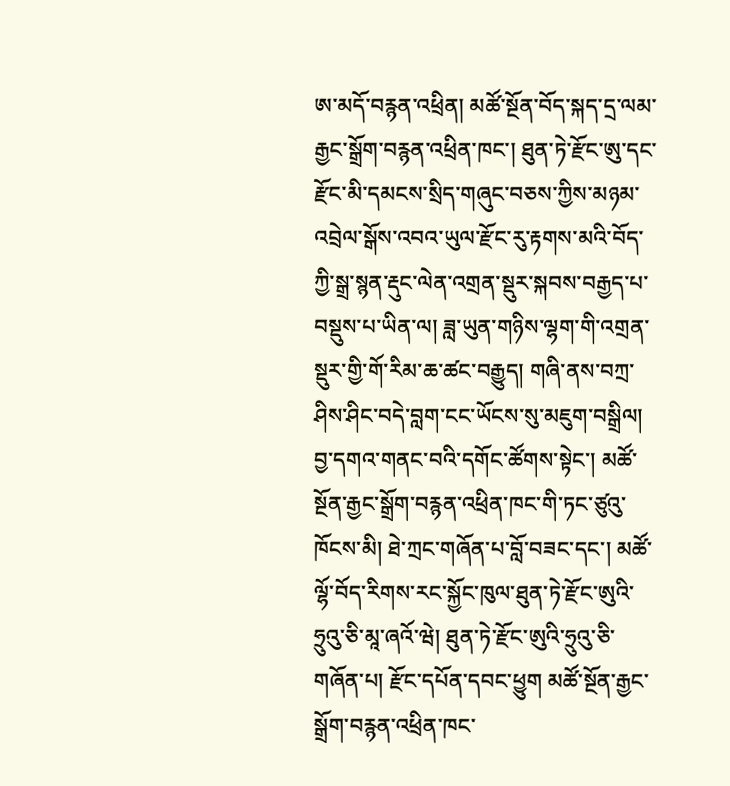ཨ་མདོ་བརྙན་འཕྲིན། མཚོ་སྔོན་བོད་སྐད་དྲ་ལམ་རྒྱང་སྒྲོག་བརྙན་འཕྲིན་ཁང་། ཐུན་ཏེ་རྫོང་ཨུ་དང་རྫོང་མི་དམངས་སྲིད་གཞུང་བཅས་ཀྱིས་མཉམ་འབྲེལ་སྒོས་འབའ་ཡུལ་རྫོང་རུ་རྟགས་མའི་བོད་ཀྱི་སྒྲ་སྙན་རྡུང་ལེན་འགྲན་སྡུར་སྐབས་བརྒྱད་པ་བསྡུས་པ་ཡིན་ལ། ཟླ་ཡུན་གཉིས་ལྷག་གི་འགྲན་སྡུར་གྱི་གོ་རིམ་ཆ་ཚང་བརྒྱུད། གཞི་ནས་བཀྲ་ཤིས་ཤིང་བདེ་བླག་ངང་ཡོངས་སུ་མཇུག་བསྒྲིལ།
བྱ་དགའ་གནང་བའི་དགོང་ཚོགས་སྟེང་། མཚོ་སྔོན་རྒྱང་སྒྲོག་བརྙན་འཕྲིན་ཁང་གི་ཏང་ཙུའུ་ཁོངས་མི། ཐེ་ཀྲང་གཞོན་པ་བློ་བཟང་དང་། མཚོ་ལྷོ་བོད་རིགས་རང་སྐྱོང་ཁུལ་ཐུན་ཏེ་རྫོང་ཨུའི་ཧྲུའུ་ཅི་མཱ་ཞའོ་ཝེ། ཐུན་ཏེ་རྫོང་ཨུའི་ཧྲུའུ་ཅི་གཞོན་པ། རྫོང་དཔོན་དབང་ཕྱུག མཚོ་སྔོན་རྒྱང་སྒྲོག་བརྙན་འཕྲིན་ཁང་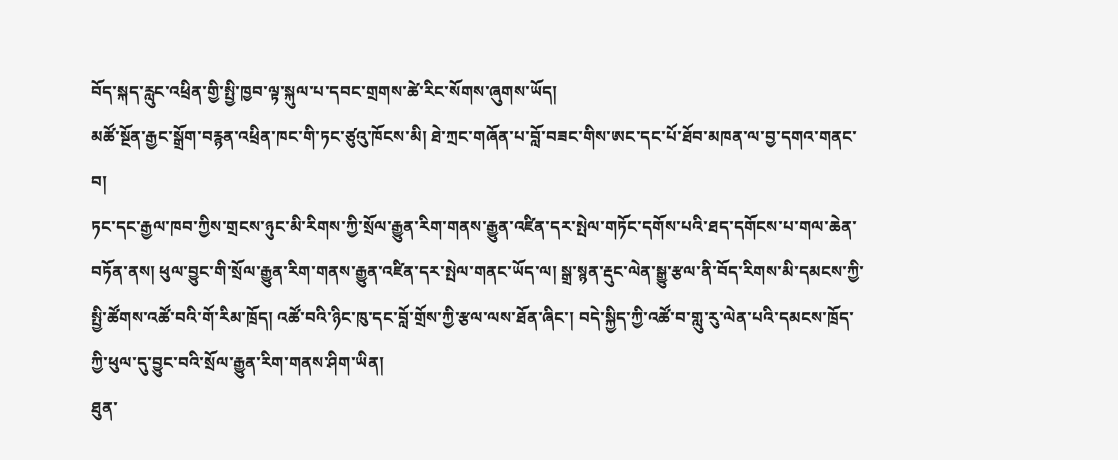བོད་སྐད་རླུང་འཕྲིན་གྱི་སྤྱི་ཁྱབ་ལྟ་སྐུལ་པ་དབང་གྲགས་ཚེ་རིང་སོགས་ཞུགས་ཡོད།
མཚོ་སྔོན་རྒྱང་སྒྲོག་བརྙན་འཕྲིན་ཁང་གི་ཏང་ཙུའུ་ཁོངས་མི། ཐེ་ཀྲང་གཞོན་པ་བློ་བཟང་གིས་ཨང་དང་པོ་ཐོབ་མཁན་ལ་བྱ་དགའ་གནང་བ།
ཏང་དང་རྒྱལ་ཁབ་ཀྱིས་གྲངས་ཉུང་མི་རིགས་ཀྱི་སྲོལ་རྒྱུན་རིག་གནས་རྒྱུན་འཛིན་དར་སྤེལ་གཏོང་དགོས་པའི་ཐད་དགོངས་པ་གལ་ཆེན་བཏོན་ནས། ཕུལ་བྱུང་གི་སྲོལ་རྒྱུན་རིག་གནས་རྒྱུན་འཛིན་དར་སྤེལ་གནང་ཡོད་ལ། སྒྲ་སྙན་རྡུང་ལེན་སྒྱུ་རྩལ་ནི་བོད་རིགས་མི་དམངས་ཀྱི་སྤྱི་ཚོགས་འཚོ་བའི་གོ་རིམ་ཁྲོད། འཚོ་བའི་ཉིང་ཁུ་དང་བློ་གྲོས་ཀྱི་རྩལ་ལས་ཐོན་ཞིང་། བདེ་སྐྱིད་ཀྱི་འཚོ་བ་གླུ་རུ་ལེན་པའི་དམངས་ཁྲོད་ཀྱི་ཕུལ་དུ་བྱུང་བའི་སྲོལ་རྒྱུན་རིག་གནས་ཤིག་ཡིན།
ཐུན་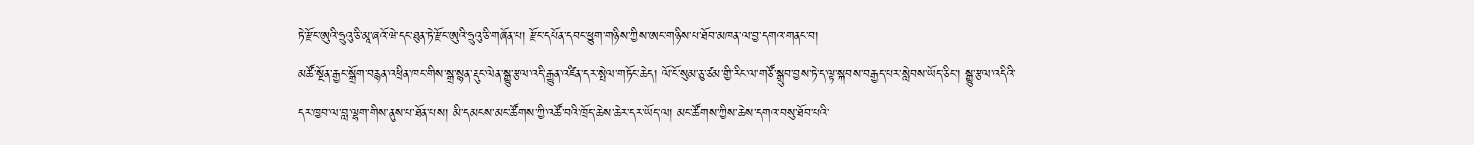ཏེ་རྫོང་ཨུའི་ཧྲུའུ་ཅི་མཱ་ཞའོ་ཝེ་དང་ཐུན་ཏེ་རྫོང་ཨུའི་ཧྲུའུ་ཅི་གཞོན་པ། རྫོང་དཔོན་དབང་ཕྱུག་གཉིས་ཀྱིས་ཨང་གཉིས་པ་ཐོབ་མཁན་ལ་བྱ་དགའ་གནང་བ།
མཚོ་སྔོན་རྒྱང་སྒྲོག་བརྙན་འཕྲིན་ཁང་གིས་སྒྲ་སྙན་རྡུང་ལེན་སྒྱུ་རྩལ་འདི་རྒྱུན་འཛིན་དར་སྤེལ་གཏོང་ཆེད། ལོ་ངོ་སུམ་ཅུ་ཙམ་གྱི་རིང་ལ་གཙོ་སྒྲུབ་བྱས་ཏེ་ད་ལྟ་སྐབས་བརྒྱད་པར་སླེབས་ཡོད་ཅིང་། སྒྱུ་རྩལ་འདིའི་དར་ཁྱབ་ལ་བླ་ལྷག་གིས་ནུས་པ་ཐོན་པས། མི་དམངས་མང་ཚོགས་ཀྱི་འཚོ་བའི་ཁྲོད་ཆེས་ཆེར་དར་ཡོད་ལ། མང་ཚོགས་ཀྱིས་ཆེས་དགའ་བསུ་ཐོབ་པའི་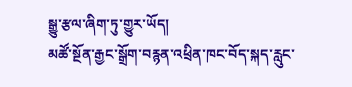སྒྱུ་རྩལ་ཞིག་ཏུ་གྱུར་ཡོད།
མཚོ་སྔོན་རྒྱང་སྒྲོག་བརྙན་འཕྲིན་ཁང་བོད་སྐད་རླུང་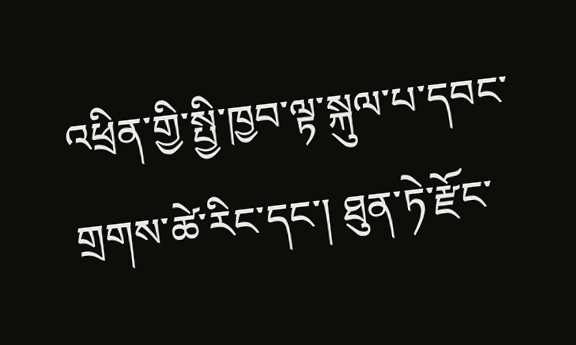འཕྲིན་གྱི་སྤྱི་ཁྱབ་ལྟ་སྐུལ་པ་དབང་གྲགས་ཚེ་རིང་དང་། ཐུན་ཏེ་རྫོང་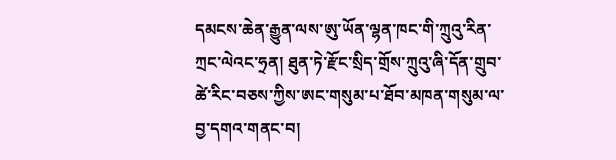དམངས་ཆེན་རྒྱུན་ལས་ཨུ་ཡོན་ལྷན་ཁང་གི་ཀྲུའུ་རིན་ཀྲང་ལེའང་ཧྲན། ཐུན་ཏེ་རྫོང་སྲིད་གྲོས་ཀྲུའུ་ཞི་དོན་གྲུབ་ཚེ་རིང་བཅས་ཀྱིས་ཨང་གསུམ་པ་ཐོབ་མཁན་གསུམ་ལ་བྱ་དགའ་གནང་བ།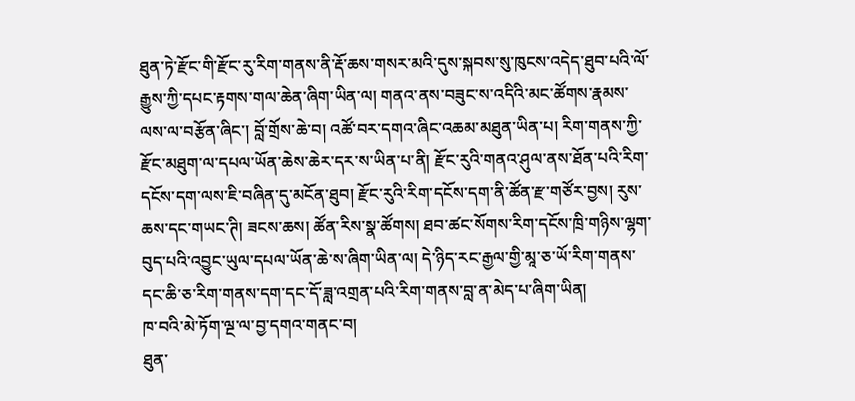ཐུན་ཏེ་རྫོང་གི་རྫོང་རུ་རིག་གནས་ནི་རྡོ་ཆས་གསར་མའི་དུས་སྐབས་སུ་ཁུངས་འདེད་ཐུབ་པའི་ལོ་རྒྱུས་ཀྱི་དཔང་རྟགས་གལ་ཆེན་ཞིག་ཡིན་ལ། གནའ་ནས་བཟུང་ས་འདིའི་མང་ཚོགས་རྣམས་ལས་ལ་བརྩོན་ཞིང་། བློ་གྲོས་ཆེ་བ། འཚོ་བར་དགའ་ཞིང་འཆམ་མཐུན་ཡིན་པ། རིག་གནས་ཀྱི་རྫོང་མཐུག་ལ་དཔལ་ཡོན་ཆེས་ཆེར་དར་ས་ཡིན་པ་ནི། རྫོང་རུའི་གནའ་ཤུལ་ནས་ཐོན་པའི་རིག་དངོས་དག་ལས་ཇི་བཞིན་དུ་མངོན་ཐུབ། རྫོང་རུའི་རིག་དངོས་དག་ནི་ཚོན་རྫ་གཙོར་བྱས། རུས་ཆས་དང་གཡང་ཊི། ཟངས་ཆས། ཚོན་རིས་སྣ་ཚོགས། ཐབ་ཚང་སོགས་རིག་དངོས་ཁྲི་གཉིས་ལྷག་བུད་པའི་འབྱུང་ཡུལ་དཔལ་ཡོན་ཆེ་ས་ཞིག་ཡིན་ལ། དེ་ཉིད་རང་རྒྱལ་གྱི་མཱ་ཅ་ཡོ་རིག་གནས་དང་ཆི་ཅ་རིག་གནས་དག་དང་དོ་ཟླ་འགྲན་པའི་རིག་གནས་བླ་ན་མེད་པ་ཞིག་ཡིན།
ཁ་བའི་མེ་ཏོག་ལྔ་ལ་བྱ་དགའ་གནང་བ།
ཐུན་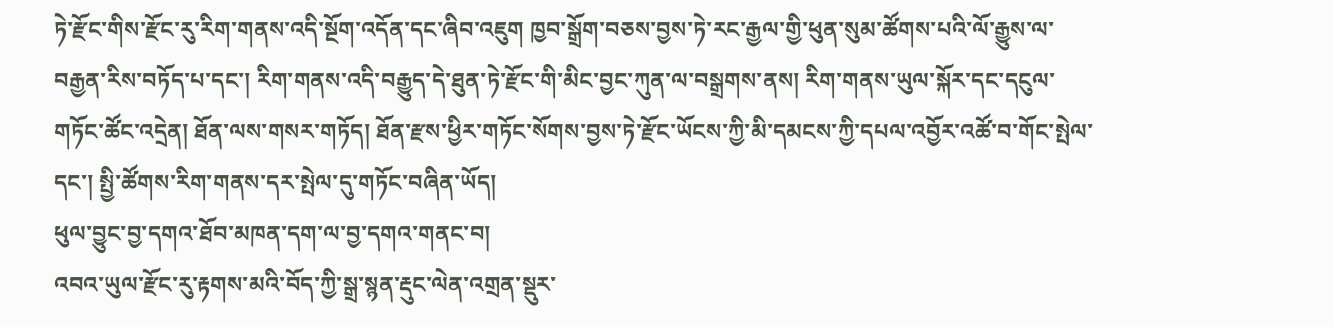ཏེ་རྫོང་གིས་རྫོང་རུ་རིག་གནས་འདི་སྔོག་འདོན་དང་ཞིབ་འཇུག ཁྱབ་སྒྲོག་བཅས་བྱས་ཏེ་རང་རྒྱལ་གྱི་ཕུན་སུམ་ཚོགས་པའི་ལོ་རྒྱུས་ལ་བརྒྱན་རིས་བཏོད་པ་དང་། རིག་གནས་འདི་བརྒྱུད་དེ་ཐུན་ཏེ་རྫོང་གི་མིང་བྱང་ཀུན་ལ་བསྒྲགས་ནས། རིག་གནས་ཡུལ་སྐོར་དང་དངུལ་གཏོང་ཚོང་འདྲེན། ཐོན་ལས་གསར་གཏོད། ཐོན་རྫས་ཕྱིར་གཏོང་སོགས་བྱས་ཏེ་རྫོང་ཡོངས་ཀྱི་མི་དམངས་ཀྱི་དཔལ་འབྱོར་འཚོ་བ་གོང་སྤེལ་དང་། སྤྱི་ཚོགས་རིག་གནས་དར་སྤེལ་དུ་གཏོང་བཞིན་ཡོད།
ཕུལ་བྱུང་བྱ་དགའ་ཐོབ་མཁན་དག་ལ་བྱ་དགའ་གནང་བ།
འབའ་ཡུལ་རྫོང་རུ་རྟགས་མའི་བོད་ཀྱི་སྒྲ་སྙན་རྡུང་ལེན་འགྲན་སྡུར་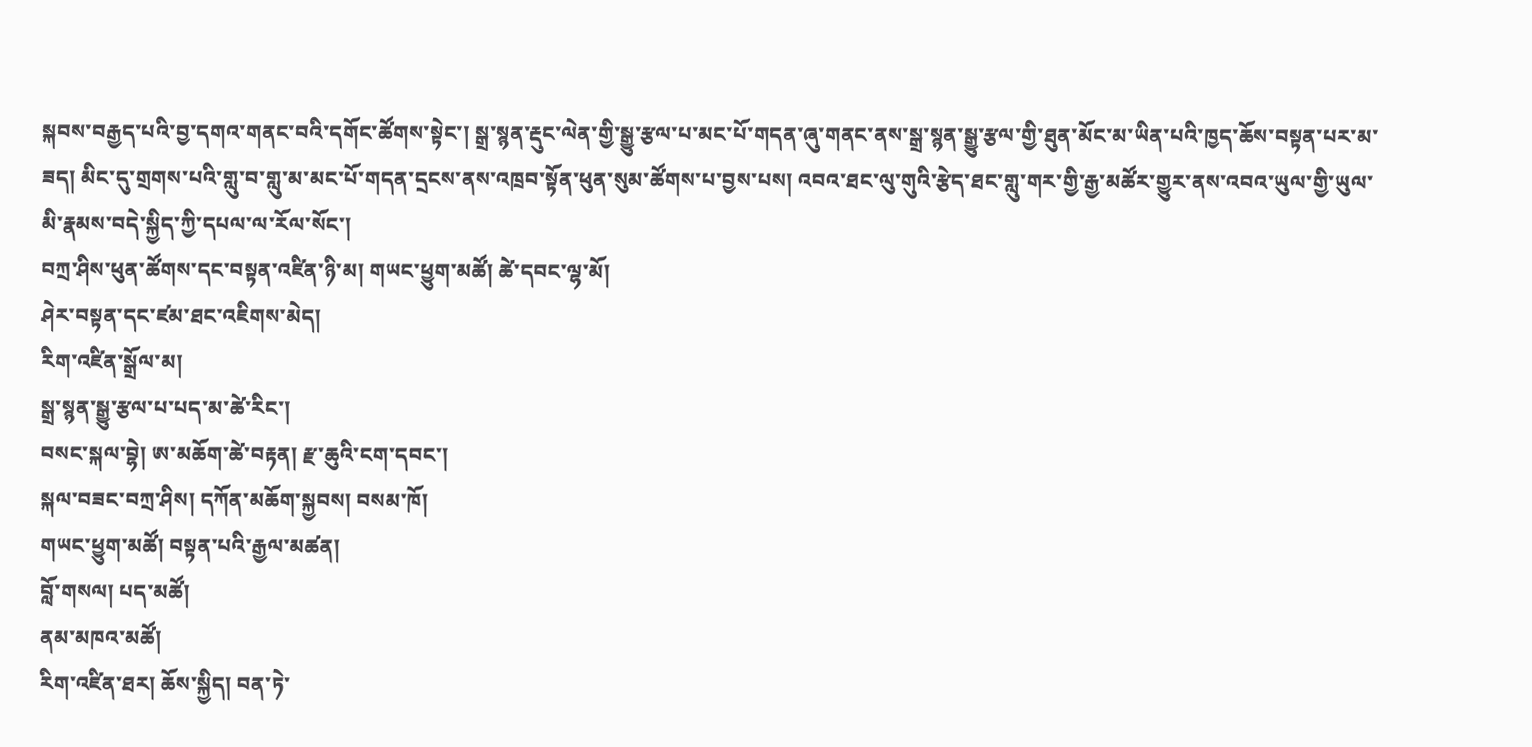སྐབས་བརྒྱད་པའི་བྱ་དགའ་གནང་བའི་དགོང་ཚོགས་སྟེང་། སྒྲ་སྙན་རྡུང་ལེན་གྱི་སྒྱུ་རྩལ་པ་མང་པོ་གདན་ཞུ་གནང་ནས་སྒྲ་སྙན་སྒྱུ་རྩལ་གྱི་ཐུན་མོང་མ་ཡིན་པའི་ཁྱད་ཆོས་བསྟན་པར་མ་ཟད། མིང་དུ་གྲགས་པའི་གླུ་བ་གླུ་མ་མང་པོ་གདན་དྲངས་ནས་འཁྲབ་སྟོན་ཕུན་སུམ་ཚོགས་པ་བྱས་པས། འབའ་ཐང་ལུ་གུའི་རྩེད་ཐང་གླུ་གར་གྱི་རྒྱ་མཚོར་གྱུར་ནས་འབའ་ཡུལ་གྱི་ཡུལ་མི་རྣམས་བདེ་སྐྱིད་ཀྱི་དཔལ་ལ་རོལ་སོང་།
བཀྲ་ཤིས་ཕུན་ཚོགས་དང་བསྟན་འཛིན་ཉི་མ། གཡང་ཕྱུག་མཚོ། ཚེ་དབང་ལྷ་མོ།
ཤེར་བསྟན་དང་ཛམ་ཐང་འཇིགས་མེད།
རིག་འཛིན་སྒྲོལ་མ།
སྒྲ་སྙན་སྒྱུ་རྩལ་པ་པད་མ་ཚེ་རིང་།
བསང་སྐལ་བྷེ། ཨ་མཆོག་ཚེ་བརྟན། རྫ་ཆུའི་ངག་དབང་།
སྐལ་བཟང་བཀྲ་ཤིས། དཀོན་མཆོག་སྐྱབས། བསམ་ཁོ།
གཡང་ཕྱུག་མཚོ། བསྟན་པའི་རྒྱལ་མཚན།
བློ་གསལ། པད་མཚོ།
ནམ་མཁའ་མཚོ།
རིག་འཛིན་ཐར། ཆོས་སྐྱིད། བན་ཏེ་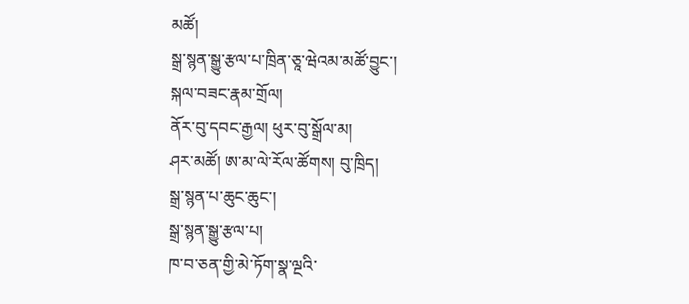མཚོ།
སྒྲ་སྙན་སྒྱུ་རྩལ་པ་ཁྲིན་ཅཱ་ཝེའམ་མཚོ་བྱུང་།
སྐལ་བཟང་རྣམ་གྲོལ།
ནོར་བུ་དབང་རྒྱལ། ཕུར་བུ་སྒྲོལ་མ།
ཤར་མཚོ། ཨ་མ་ལེ་རོལ་ཚོགས། བུ་ཁྲིད།
སྒྲ་སྙན་པ་ཆུང་ཆུང་།
སྒྲ་སྙན་སྒྱུ་རྩལ་པ།
ཁ་བ་ཅན་གྱི་མེ་ཏོག་སྣ་ལྔའི་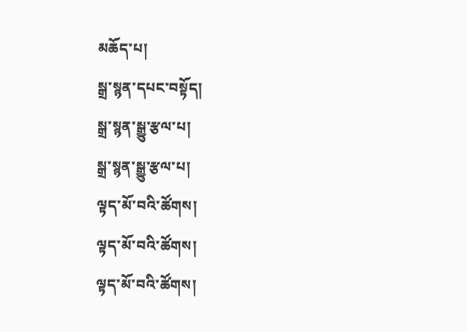མཆོད་པ།
སྒྲ་སྙན་དཔང་བསྟོད།
སྒྲ་སྙན་སྒྱུ་རྩལ་པ།
སྒྲ་སྙན་སྒྱུ་རྩལ་པ།
ལྟད་མོ་བའི་ཚོགས།
ལྟད་མོ་བའི་ཚོགས།
ལྟད་མོ་བའི་ཚོགས།